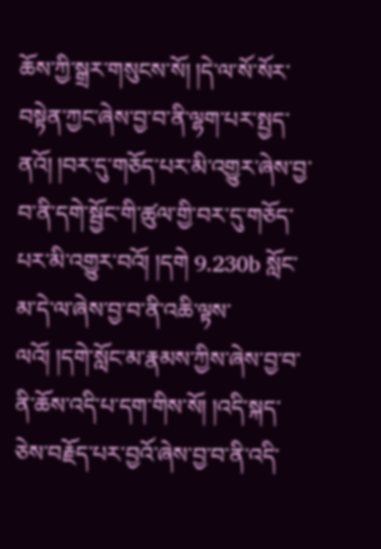ཆོས་ཀྱི་སྒྲར་གསུངས་སོ། །དེ་ལ་སོ་སོར་བསྟེན་ཀྱང་ཞེས་བྱ་བ་ནི་ལྷག་པར་སྤྱད་ནའོ། །བར་དུ་གཅོད་པར་མི་འགྱུར་ཞེས་བྱ་བ་ནི་དགེ་སྦྱོང་གི་ཚུལ་གྱི་བར་དུ་གཅོད་པར་མི་འགྱུར་བའོ། །དགེ 9.230b སློང་མ་དེ་ལ་ཞེས་བྱ་བ་ནི་འཆི་ལྟས་ལའོ། །དགེ་སློང་མ་རྣམས་ཀྱིས་ཞེས་བྱ་བ་ནི་ཆོས་འདི་པ་དག་གིས་སོ། །འདི་སྐད་ཅེས་བརྗོད་པར་བྱའོ་ཞེས་བྱ་བ་ནི་འདི་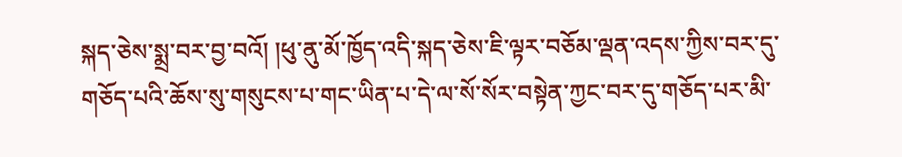སྐད་ཅེས་སྨྲ་བར་བྱ་བའོ། །ཕུ་ནུ་མོ་ཁྱོད་འདི་སྐད་ཅེས་ཇི་ལྟར་བཅོམ་ལྡན་འདས་ཀྱིས་བར་དུ་གཅོད་པའི་ཆོས་སུ་གསུངས་པ་གང་ཡིན་པ་དེ་ལ་སོ་སོར་བསྟེན་ཀྱང་བར་དུ་གཅོད་པར་མི་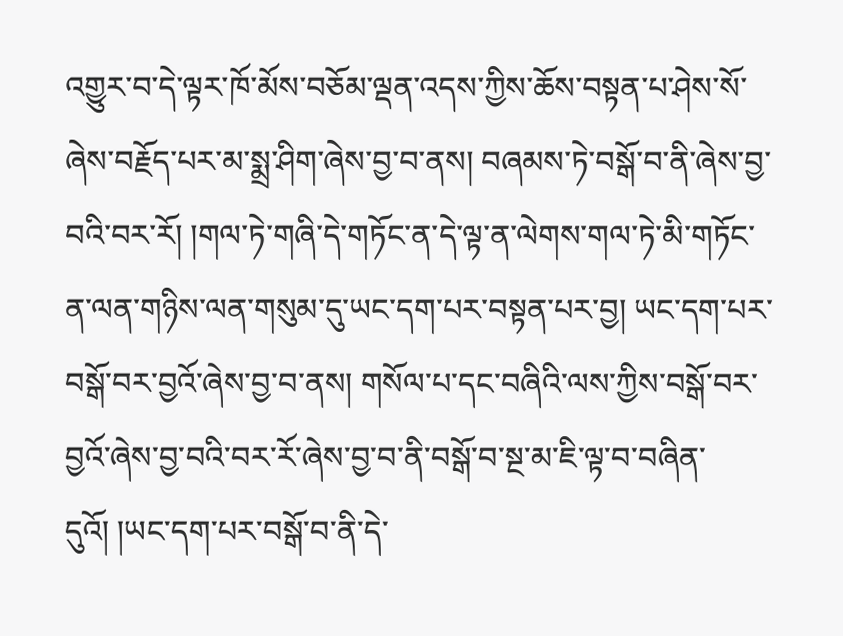འགྱུར་བ་དེ་ལྟར་ཁོ་མོས་བཅོམ་ལྡན་འདས་ཀྱིས་ཆོས་བསྟན་པ་ཤེས་སོ་ཞེས་བརྗོད་པར་མ་སྨྲ་ཤིག་ཞེས་བྱ་བ་ནས། བཞམས་ཏེ་བསྒོ་བ་ནི་ཞེས་བྱ་བའི་བར་རོ། །གལ་ཏེ་གཞི་དེ་གཏོང་ན་དེ་ལྟ་ན་ལེགས་གལ་ཏེ་མི་གཏོང་ན་ལན་གཉིས་ལན་གསུམ་དུ་ཡང་དག་པར་བསྟན་པར་བྱ། ཡང་དག་པར་བསྒོ་བར་བྱའོ་ཞེས་བྱ་བ་ནས། གསོལ་པ་དང་བཞིའི་ལས་ཀྱིས་བསྒོ་བར་བྱའོ་ཞེས་བྱ་བའི་བར་རོ་ཞེས་བྱ་བ་ནི་བསྒོ་བ་སྔ་མ་ཇི་ལྟ་བ་བཞིན་དུའོ། །ཡང་དག་པར་བསྒོ་བ་ནི་དེ་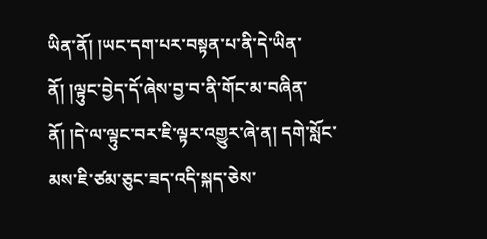ཡིན་ནོ། །ཡང་དག་པར་བསྟན་པ་ནི་དེ་ཡིན་ནོ། །ལྟུང་བྱེད་དོ་ཞེས་བྱ་བ་ནི་གོང་མ་བཞིན་ནོ། །དེ་ལ་ལྟུང་བར་ཇི་ལྟར་འགྱུར་ཞེ་ན། དགེ་སློང་མས་ཇི་ཙམ་ཅུང་ཟད་འདི་སྐད་ཅེས་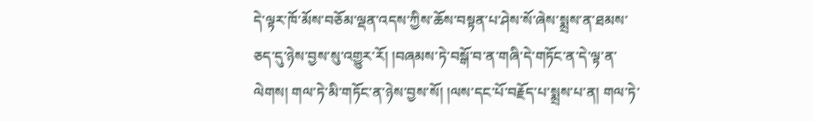དེ་ལྟར་ཁོ་མོས་བཅོམ་ལྡན་འདས་ཀྱིས་ཆོས་བསྟན་པ་ཤེས་སོ་ཞེས་སྨྲས་ན་ཐམས་ཅད་དུ་ཉེས་བྱས་སུ་འགྱུར་རོ། །བཞམས་ཏེ་བསྒོ་བ་ན་གཞི་དེ་གཏོང་ན་དེ་ལྟ་ན་ལེགས། གལ་ཏེ་མི་གཏོང་ན་ཉེས་བྱས་སོ། །ལས་དང་པོ་བརྗོད་པ་སྨྲས་པ་ན། གལ་ཏེ་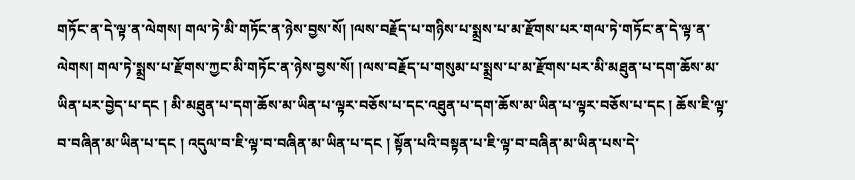གཏོང་ན་དེ་ལྟ་ན་ལེགས། གལ་ཏེ་མི་གཏོང་ན་ཉེས་བྱས་སོ། །ལས་བརྗོད་པ་གཉིས་པ་སྨྲས་པ་མ་རྫོགས་པར་གལ་ཏེ་གཏོང་ན་དེ་ལྟ་ན་ལེགས། གལ་ཏེ་སྨྲས་པ་རྫོགས་ཀྱང་མི་གཏོང་ན་ཉེས་བྱས་སོ། །ལས་བརྗོད་པ་གསུམ་པ་སྨྲས་པ་མ་རྫོགས་པར་མི་མཐུན་པ་དག་ཆོས་མ་ཡིན་པར་བྱེད་པ་དང ། མི་མཐུན་པ་དག་ཆོས་མ་ཡིན་པ་ལྟར་བཅོས་པ་དང་འཐུན་པ་དག་ཆོས་མ་ཡིན་པ་ལྟར་བཅོས་པ་དང ། ཆོས་ཇི་ལྟ་བ་བཞིན་མ་ཡིན་པ་དང ། འདུལ་བ་ཇི་ལྟ་བ་བཞིན་མ་ཡིན་པ་དང ། སྟོན་པའི་བསྟན་པ་ཇི་ལྟ་བ་བཞིན་མ་ཡིན་པས་དེ་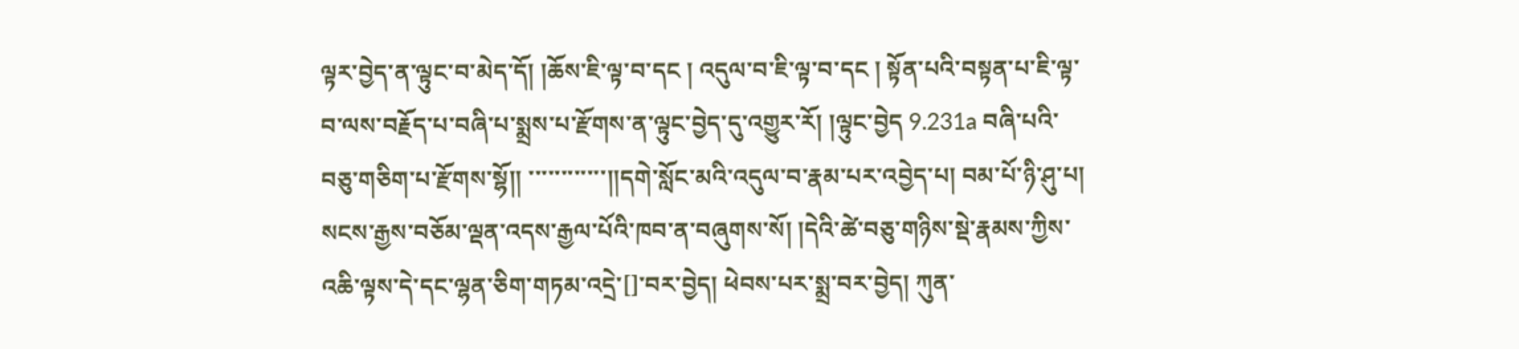ལྟར་བྱེད་ན་ལྟུང་བ་མེད་དོ། །ཆོས་ཇི་ལྟ་བ་དང ། འདུལ་བ་ཇི་ལྟ་བ་དང ། སྟོན་པའི་བསྟན་པ་ཇི་ལྟ་བ་ལས་བརྗོད་པ་བཞི་པ་སྨྲས་པ་རྫོགས་ན་ལྟུང་བྱེད་དུ་འགྱུར་རོ། །ལྟུང་བྱེད 9.231a བཞི་པའི་བཅུ་གཅིག་པ་རྫོགས་སྷོ།། ་་་་་་་་་་་་།།དགེ་སློང་མའི་འདུལ་བ་རྣམ་པར་འབྱེད་པ། བམ་པོ་ཉི་ཤུ་པ། སངས་རྒྱས་བཅོམ་ལྡན་འདས་རྒྱལ་པོའི་ཁབ་ན་བཞུགས་སོ། །དེའི་ཚེ་བཅུ་གཉིས་སྡེ་རྣམས་ཀྱིས་འཆི་ལྟས་དེ་དང་ལྷན་ཅིག་གཏམ་འདྲེ་[]་བར་བྱེད། ཕེབས་པར་སྨྲ་བར་བྱེད། ཀུན་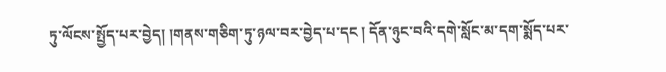ཏུ་ལོངས་སྤྱོད་པར་བྱེད། །གནས་གཅིག་ཏུ་ཉལ་བར་བྱེད་པ་དང ། དོན་ཉུང་བའི་དགེ་སློང་མ་དག་སྨོད་པར་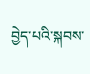བྱེད་པའི་སྐབས་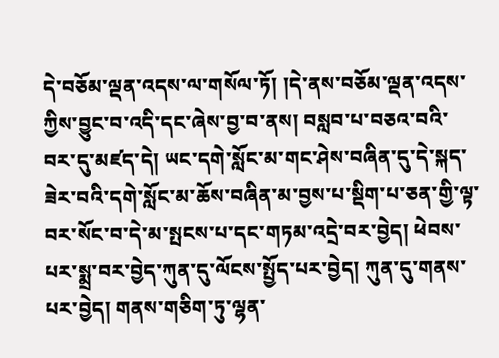དེ་བཅོམ་ལྡན་འདས་ལ་གསོལ་ཏོ། །དེ་ནས་བཅོམ་ལྡན་འདས་ཀྱིས་བྱུང་བ་འདི་དང་ཞེས་བྱ་བ་ནས། བསླབ་པ་བཅའ་བའི་བར་དུ་མཛད་དེ། ཡང་དགེ་སློང་མ་གང་ཤེས་བཞིན་དུ་དེ་སྐད་ཟེར་བའི་དགེ་སློང་མ་ཆོས་བཞིན་མ་བྱས་པ་སྡིག་པ་ཅན་གྱི་ལྟ་བར་སོང་བ་དེ་མ་སྤངས་པ་དང་གཏམ་འདྲེ་བར་བྱེད། ཕེབས་པར་སྨྲ་བར་བྱེད་ཀུན་དུ་ལོངས་སྤྱོད་པར་བྱེད། ཀུན་དུ་གནས་པར་བྱེད། གནས་གཅིག་ཏུ་ལྷན་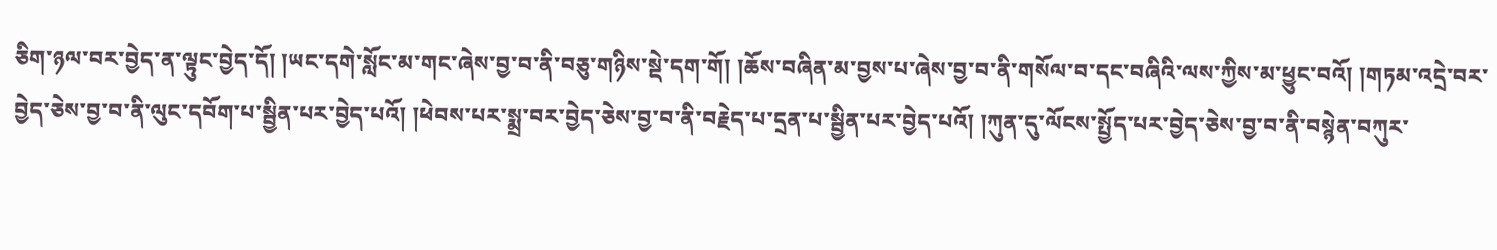ཅིག་ཉལ་བར་བྱེད་ན་ལྟུང་བྱེད་དོ། །ཡང་དགེ་སློང་མ་གང་ཞེས་བྱ་བ་ནི་བཅུ་གཉིས་སྡེ་དག་གོ། །ཆོས་བཞིན་མ་བྱས་པ་ཞེས་བྱ་བ་ནི་གསོལ་བ་དང་བཞིའི་ལས་ཀྱིས་མ་ཕྱུང་བའོ། །གཏམ་འདྲེ་བར་བྱེད་ཅེས་བྱ་བ་ནི་ལུང་དབོག་པ་སྦྱིན་པར་བྱེད་པའོ། །ཕེབས་པར་སྨྲ་བར་བྱེད་ཅེས་བྱ་བ་ནི་བརྗེད་པ་དྲན་པ་སྦྱིན་པར་བྱེད་པའོ། །ཀུན་དུ་ལོངས་སྤྱོད་པར་བྱེད་ཅེས་བྱ་བ་ནི་བསྙེན་བཀུར་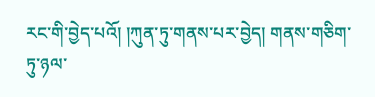རང་གི་བྱེད་པའོ། །ཀུན་ཏུ་གནས་པར་བྱེད། གནས་གཅིག་ཏུ་ཉལ་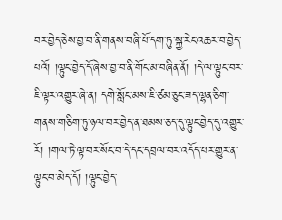བར་བྱེད་ཅེས་བྱ་བ་ནི་གནས་བཞི་པོ་དག་ཏུ་སྐྱ་རེང་འཆར་བ་བྱེད་པའོ། །ལྟུང་བྱེད་དོ་ཞེས་བྱ་བ་ནི་གོང་མ་བཞིན་ནོ། །དེ་ལ་ལྟུང་བར་ཇི་ལྟར་འགྱུར་ཞེ་ན། དགེ་སློང་མས་ཇི་ཙམ་ཅུང་ཟད་ལྷན་ཅིག་གནས་གཅིག་ཏུ་ཉལ་བར་བྱེད་ན་ཐམས་ཅད་དུ་ལྟུང་བྱེད་དུ་འགྱུར་རོ། །གལ་ཏེ་ལྟ་བར་སོང་བ་དེ་དང་དབྲལ་བར་འདོད་པར་གྱུར་ན་ལྟུང་བ་མེད་དོ། །ལྟུང་བྱེད་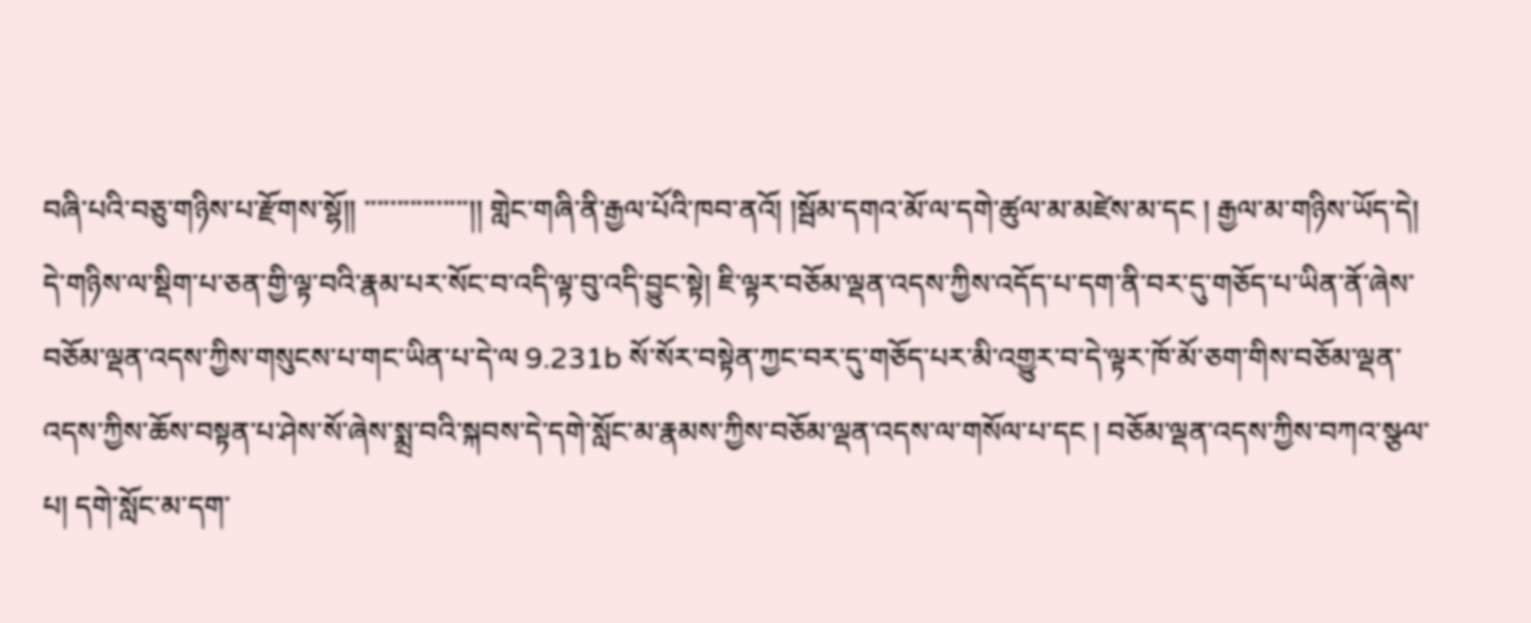བཞི་པའི་བཅུ་གཉིས་པ་རྫོགས་སྷོ།། ་་་་་་་་་་་་་་་་།། གླེང་གཞི་ནི་རྒྱལ་པོའི་ཁབ་ནའོ། །སྦོམ་དགའ་མོ་ལ་དགེ་ཚུལ་མ་མཛེས་མ་དང ། རྒྱལ་མ་གཉིས་ཡོད་དེ། དེ་གཉིས་ལ་སྡིག་པ་ཅན་གྱི་ལྟ་བའི་རྣམ་པར་སོང་བ་འདི་ལྟ་བུ་འདི་བྱུང་སྟེ། ཇི་ལྟར་བཅོམ་ལྡན་འདས་ཀྱིས་འདོད་པ་དག་ནི་བར་དུ་གཅོད་པ་ཡིན་ནོ་ཞེས་བཅོམ་ལྡན་འདས་ཀྱིས་གསུངས་པ་གང་ཡིན་པ་དེ་ལ 9.231b སོ་སོར་བསྟེན་ཀྱང་བར་དུ་གཅོད་པར་མི་འགྱུར་བ་དེ་ལྟར་ཁོ་མོ་ཅག་གིས་བཅོམ་ལྡན་འདས་ཀྱིས་ཆོས་བསྟན་པ་ཤེས་སོ་ཞེས་སྨྲ་བའི་སྐབས་དེ་དགེ་སློང་མ་རྣམས་ཀྱིས་བཅོམ་ལྡན་འདས་ལ་གསོལ་པ་དང ། བཅོམ་ལྡན་འདས་ཀྱིས་བཀའ་སྩལ་པ། དགེ་སློང་མ་དག་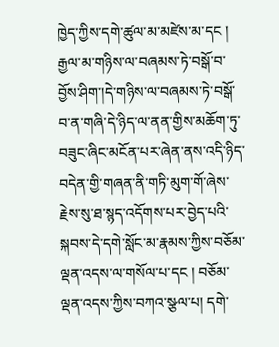ཁྱེད་ཀྱིས་དགེ་ཚུལ་མ་མཛེས་མ་དང ། རྒྱལ་མ་གཉིས་ལ་བཞམས་ཏེ་བསྒོ་བ་བྱོས་ཤིག་།དེ་གཉིས་ལ་བཞམས་ཏེ་བསྒོ་བ་ན་གཞི་དེ་ཉིད་ལ་ནན་གྱིས་མཆོག་ཏུ་བཟུང་ཞིང་མངོན་པར་ཞེན་ནས་འདི་ཉིད་བདེན་གྱི་གཞན་ནི་གཏི་མུག་གོ་ཞེས་རྗེས་སུ་ཐ་སྙད་འདོགས་པར་བྱེད་པའི་སྐབས་དེ་དགེ་སློང་མ་རྣམས་ཀྱིས་བཅོམ་ལྡན་འདས་ལ་གསོལ་པ་དང ། བཅོམ་ལྡན་འདས་ཀྱིས་བཀའ་སྩལ་པ། དགེ་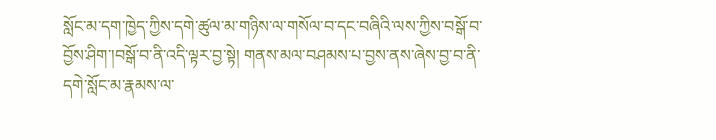སློང་མ་དག་ཁྱེད་ཀྱིས་དགེ་ཚུལ་མ་གཉིས་ལ་གསོལ་བ་དང་བཞིའི་ལས་ཀྱིས་བསྒོ་བ་བྱོས་ཤིག་།བསྒོ་བ་ནི་འདི་ལྟར་བྱ་སྟེ། གནས་མལ་བཤམས་པ་བྱས་ནས་ཞེས་བྱ་བ་ནི་དགེ་སློང་མ་རྣམས་ལ་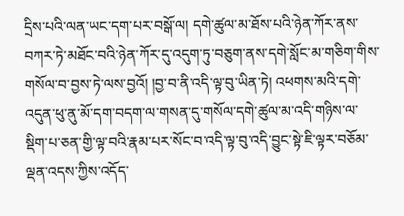དྲིས་པའི་ལན་ཡང་དག་པར་བསྒོ་ལ། དགེ་ཚུལ་མ་ཐོས་པའི་ཉེན་ཀོར་ནས་བཀར་ཏེ་མཐོང་བའི་ཉེན་ཀོར་དུ་འདུག་ཏུ་བཅུག་ནས་དགེ་སློང་མ་གཅིག་གིས་གསོལ་བ་བྱས་ཏེ་ལས་བྱའོ། །བྱ་བ་ནི་འདི་ལྟ་བུ་ཡིན་ཏེ། འཕགས་མའི་དགེ་འདུན་ཕུ་ནུ་མོ་དག་བདག་ལ་གསན་དུ་གསོལ་དགེ་ཚུལ་མ་འདི་གཉིས་ལ་སྡིག་པ་ཅན་གྱི་ལྟ་བའི་རྣམ་པར་སོང་བ་འདི་ལྟ་བུ་འདི་བྱུང་སྟེ་ཇི་ལྟར་བཅོམ་ལྡན་འདས་ཀྱིས་འདོད་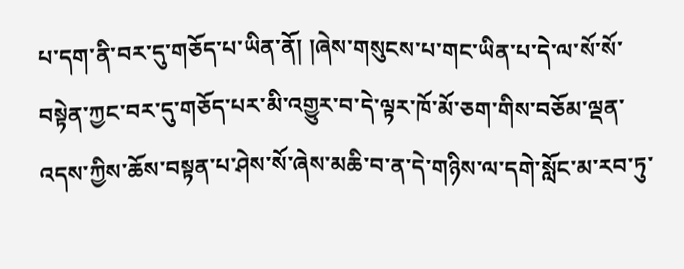པ་དག་ནི་བར་དུ་གཅོད་པ་ཡིན་ནོ། །ཞེས་གསུངས་པ་གང་ཡིན་པ་དེ་ལ་སོ་སོ་བསྟེན་ཀྱང་བར་དུ་གཅོད་པར་མི་འགྱུར་བ་དེ་ལྟར་ཁོ་མོ་ཅག་གིས་བཅོམ་ལྡན་འདས་ཀྱིས་ཆོས་བསྟན་པ་ཤེས་སོ་ཞེས་མཆི་བ་ན་དེ་གཉིས་ལ་དགེ་སློང་མ་རབ་ཏུ་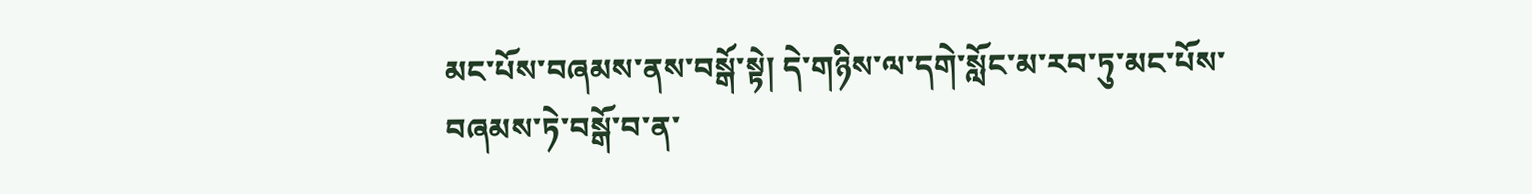མང་པོས་བཞམས་ནས་བསྒོ་སྟེ། དེ་གཉིས་ལ་དགེ་སློང་མ་རབ་ཏུ་མང་པོས་བཞམས་ཏེ་བསྒོ་བ་ན་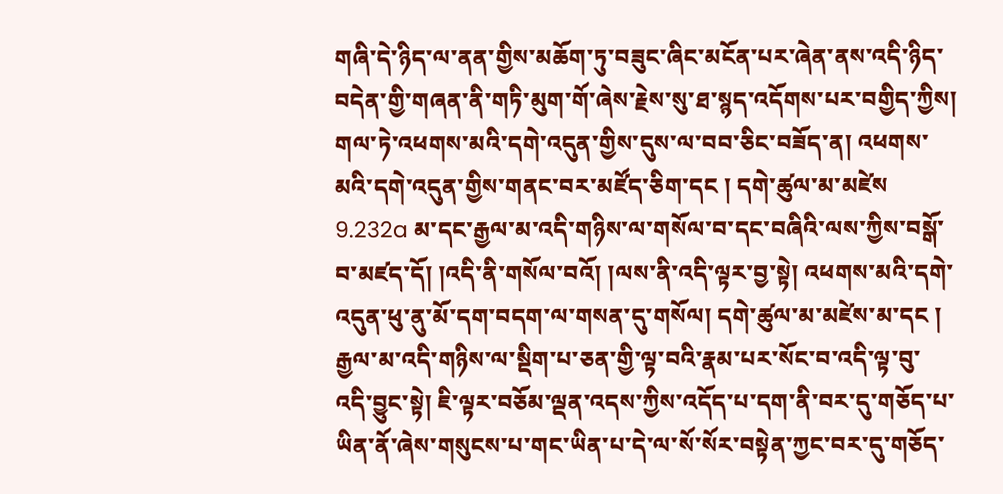གཞི་དེ་ཉིད་ལ་ནན་གྱིས་མཆོག་ཏུ་བཟུང་ཞིང་མངོན་པར་ཞེན་ནས་འདི་ཉིད་བདེན་གྱི་གཞན་ནི་གཏི་མུག་གོ་ཞེས་རྗེས་སུ་ཐ་སྙད་འདོགས་པར་བགྱིད་ཀྱིས། གལ་ཏེ་འཕགས་མའི་དགེ་འདུན་གྱིས་དུས་ལ་བབ་ཅིང་བཟོད་ན། འཕགས་མའི་དགེ་འདུན་གྱིས་གནང་བར་མཛོད་ཅིག་དང ། དགེ་ཚུལ་མ་མཛེས 9.232a མ་དང་རྒྱལ་མ་འདི་གཉིས་ལ་གསོལ་བ་དང་བཞིའི་ལས་ཀྱིས་བསྒོ་བ་མཛད་དོ། །འདི་ནི་གསོལ་བའོ། །ལས་ནི་འདི་ལྟར་བྱ་སྟེ། འཕགས་མའི་དགེ་འདུན་ཕུ་ནུ་མོ་དག་བདག་ལ་གསན་དུ་གསོལ། དགེ་ཚུལ་མ་མཛེས་མ་དང ། རྒྱལ་མ་འདི་གཉིས་ལ་སྡིག་པ་ཅན་གྱི་ལྟ་བའི་རྣམ་པར་སོང་བ་འདི་ལྟ་བུ་འདི་བྱུང་སྟེ། ཇི་ལྟར་བཅོམ་ལྡན་འདས་ཀྱིས་འདོད་པ་དག་ནི་བར་དུ་གཅོད་པ་ཡིན་ནོ་ཞེས་གསུངས་པ་གང་ཡིན་པ་དེ་ལ་སོ་སོར་བསྟེན་ཀྱང་བར་དུ་གཅོད་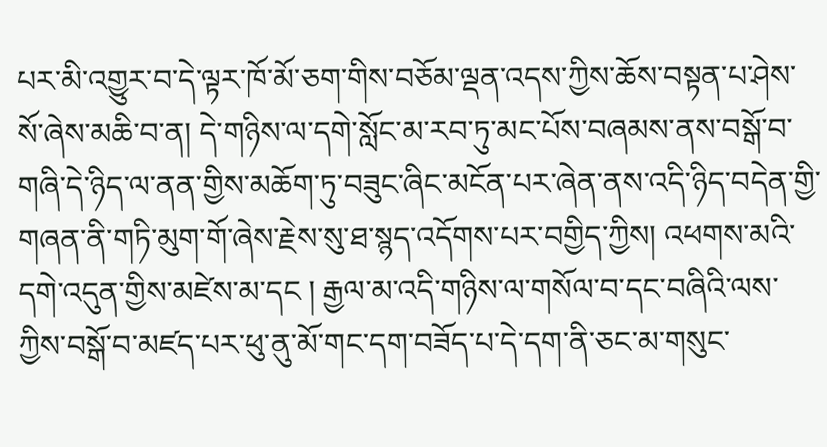པར་མི་འགྱུར་བ་དེ་ལྟར་ཁོ་མོ་ཅག་གིས་བཅོམ་ལྡན་འདས་ཀྱིས་ཆོས་བསྟན་པ་ཤེས་སོ་ཞེས་མཆི་བ་ན། དེ་གཉིས་ལ་དགེ་སློང་མ་རབ་ཏུ་མང་པོས་བཞམས་ནས་བསྒོ་བ་གཞི་དེ་ཉིད་ལ་ནན་གྱིས་མཆོག་ཏུ་བཟུང་ཞིང་མངོན་པར་ཞེན་ནས་འདི་ཉིད་བདེན་གྱི་གཞན་ནི་གཏི་མུག་གོ་ཞེས་རྗེས་སུ་ཐ་སྙད་འདོགས་པར་བགྱིད་ཀྱིས། འཕགས་མའི་དགེ་འདུན་གྱིས་མཛེས་མ་དང ། རྒྱལ་མ་འདི་གཉིས་ལ་གསོལ་བ་དང་བཞིའི་ལས་ཀྱིས་བསྒོ་བ་མཛད་པར་ཕུ་ནུ་མོ་གང་དག་བཟོད་པ་དེ་དག་ནི་ཅང་མ་གསུང་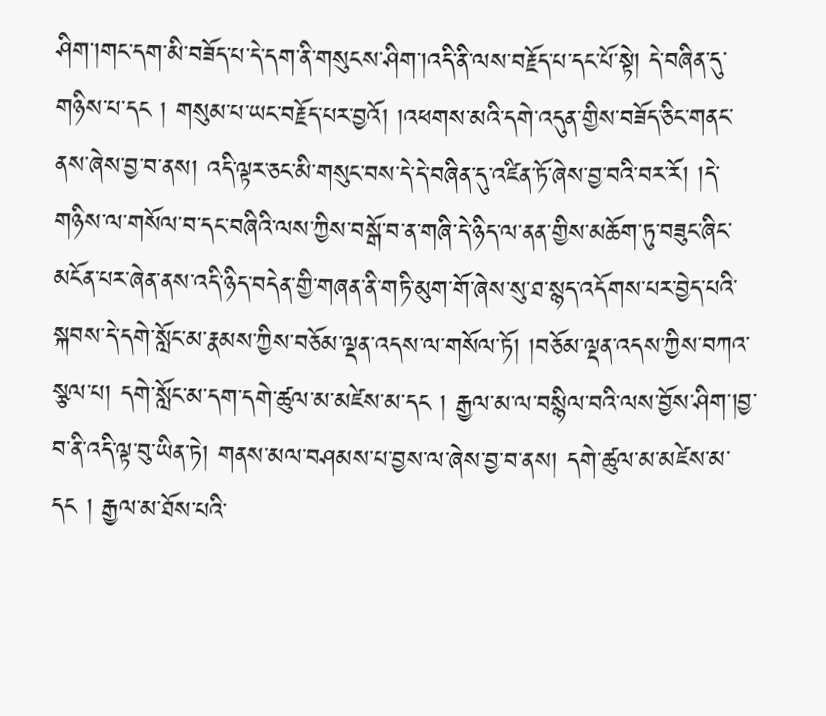ཤིག་།གང་དག་མི་བཟོད་པ་དེ་དག་ནི་གསུངས་ཤིག་།འདི་ནི་ལས་བརྗོད་པ་དང་པོ་སྟེ། དེ་བཞིན་དུ་གཉིས་པ་དང ། གསུམ་པ་ཡང་བརྗོད་པར་བྱའོ། །འཕགས་མའི་དགེ་འདུན་གྱིས་བཟོད་ཅིང་གནང་ནས་ཞེས་བྱ་བ་ནས། འདི་ལྟར་ཅང་མི་གསུང་བས་དེ་དེ་བཞིན་དུ་འཛིན་ཏོ་ཞེས་བྱ་བའི་བར་རོ། །དེ་གཉིས་ལ་གསོལ་བ་དང་བཞིའི་ལས་ཀྱིས་བསྒོ་བ་ན་གཞི་དེ་ཉིད་ལ་ནན་གྱིས་མཆོག་ཏུ་བཟུང་ཞིང་མངོན་པར་ཞེན་ནས་འདི་ཉིད་བདེན་གྱི་གཞན་ནི་གཏི་མུག་གོ་ཞེས་སུ་ཐ་སྙད་འདོགས་པར་བྱེད་པའི་སྐབས་དེ་དགེ་སློང་མ་རྣམས་ཀྱིས་བཅོམ་ལྡན་འདས་ལ་གསོལ་ཏོ། །བཅོམ་ལྡན་འདས་ཀྱིས་བཀའ་སྩལ་པ། དགེ་སློང་མ་དག་དགེ་ཚུལ་མ་མཛེས་མ་དང ། རྒྱལ་མ་ལ་བསྙིལ་བའི་ལས་བྱོས་ཤིག་།བྱ་བ་ནི་འདི་ལྟ་བུ་ཡིན་ཏེ། གནས་མལ་བཤམས་པ་བྱས་ལ་ཞེས་བྱ་བ་ནས། དགེ་ཚུལ་མ་མཛེས་མ་དང ། རྒྱལ་མ་ཐོས་པའི་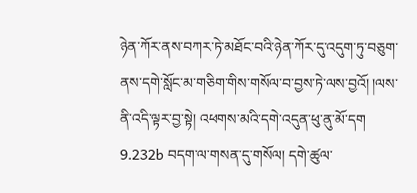ཉེན་ཀོར་ནས་བཀར་ཏེ་མཐོང་བའི་ཉེན་ཀོར་དུ་འདུག་ཏུ་བཅུག་ནས་དགེ་སློང་མ་གཅིག་གིས་གསོལ་བ་བྱས་ཏེ་ལས་བྱའོ། །ལས་ནི་འདི་ལྟར་བྱ་སྟེ། འཕགས་མའི་དགེ་འདུན་ཕུ་ནུ་མོ་དག 9.232b བདག་ལ་གསན་དུ་གསོལ། དགེ་ཚུལ་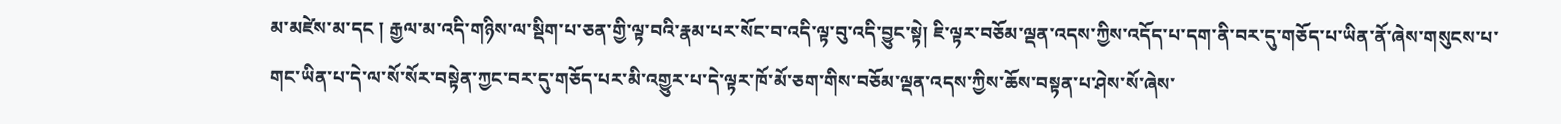མ་མཛེས་མ་དང ། རྒྱལ་མ་འདི་གཉིས་ལ་སྡིག་པ་ཅན་གྱི་ལྟ་བའི་རྣམ་པར་སོང་བ་འདི་ལྟ་བུ་འདི་བྱུང་སྟེ། ཇི་ལྟར་བཅོམ་ལྡན་འདས་ཀྱིས་འདོད་པ་དག་ནི་བར་དུ་གཅོད་པ་ཡིན་ནོ་ཞེས་གསུངས་པ་གང་ཡིན་པ་དེ་ལ་སོ་སོར་བསྟེན་ཀྱང་བར་དུ་གཅོད་པར་མི་འགྱུར་པ་དེ་ལྟར་ཁོ་མོ་ཅག་གིས་བཅོམ་ལྡན་འདས་ཀྱིས་ཆོས་བསྟན་པ་ཤེས་སོ་ཞེས་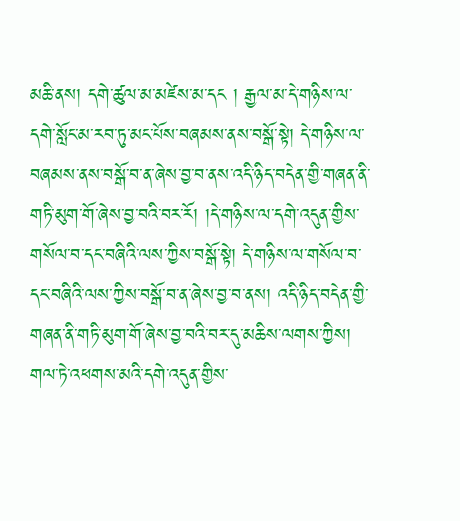མཆི་ནས། དགེ་ཚུལ་མ་མཛེས་མ་དང ། རྒྱལ་མ་དེ་གཉིས་ལ་དགེ་སློང་མ་རབ་ཏུ་མང་པོས་བཞམས་ནས་བསྒོ་སྟེ། དེ་གཉིས་ལ་བཞམས་ནས་བསྒོ་བ་ན་ཞེས་བྱ་བ་ནས་འདི་ཉིད་བདེན་གྱི་གཞན་ནི་གཏི་མུག་གོ་ཞེས་བྱ་བའི་བར་རོ། །དེ་གཉིས་ལ་དགེ་འདུན་གྱིས་གསོལ་བ་དང་བཞིའི་ལས་ཀྱིས་བསྒོ་སྟེ། དེ་གཉིས་ལ་གསོལ་བ་དང་བཞིའི་ལས་ཀྱིས་བསྒོ་བ་ན་ཞེས་བྱ་བ་ནས། འདི་ཉིད་བདེན་གྱི་གཞན་ནི་གཏི་མུག་གོ་ཞེས་བྱ་བའི་བར་དུ་མཆིས་ལགས་ཀྱིས། གལ་ཏེ་འཕགས་མའི་དགེ་འདུན་གྱིས་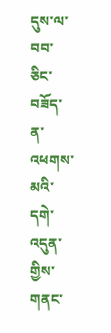དུས་ལ་བབ་ཅིང་བཟོད་ན་འཕགས་མའི་དགེ་འདུན་གྱིས་གནང་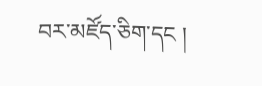བར་མཛོད་ཅིག་དང །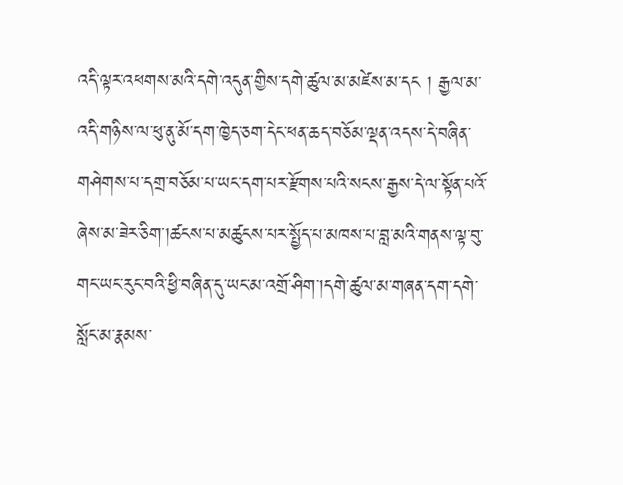འདི་ལྟར་འཕགས་མའི་དགེ་འདུན་གྱིས་དགེ་ཚུལ་མ་མཛེས་མ་དང ། རྒྱལ་མ་འདི་གཉིས་ལ་ཕུ་ནུ་མོ་དག་ཁྱེད་ཅག་དེང་ཕན་ཆད་བཅོམ་ལྡན་འདས་དེ་བཞིན་གཤེགས་པ་དགྲ་བཅོམ་པ་ཡང་དག་པར་རྫོགས་པའི་སངས་རྒྱས་དེ་ལ་སྟོན་པའོ་ཞེས་མ་ཟེར་ཅིག་།ཚངས་པ་མཚུངས་པར་སྤྱོད་པ་མཁས་པ་བླ་མའི་གནས་ལྟ་བུ་གང་ཡང་རུང་བའི་ཕྱི་བཞིན་དུ་ཡང་མ་འགྲོ་ཤིག་།དགེ་ཚུལ་མ་གཞན་དག་དགེ་སློང་མ་རྣམས་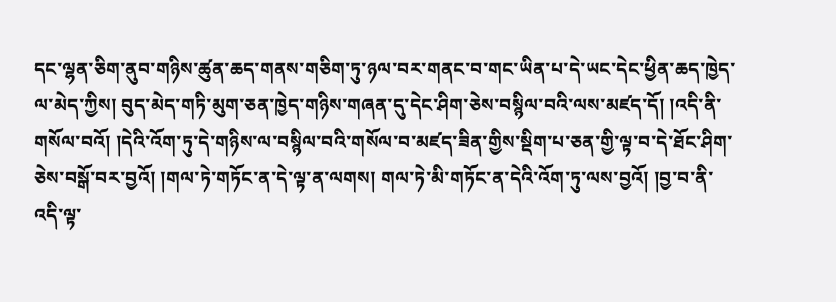དང་ལྷན་ཅིག་ནུབ་གཉིས་ཚུན་ཆད་གནས་གཅིག་ཏུ་ཉལ་བར་གནང་བ་གང་ཡིན་པ་དེ་ཡང་དེང་ཕྱིན་ཆད་ཁྱེད་ལ་མེད་ཀྱིས། བུད་མེད་གཏི་མུག་ཅན་ཁྱེད་གཉིས་གཞན་དུ་དེང་ཤིག་ཅེས་བསྙིལ་བའི་ལས་མཛད་དོ། །འདི་ནི་གསོལ་བའོ། །དེའི་འོག་ཏུ་དེ་གཉིས་ལ་བསྙིལ་བའི་གསོལ་བ་མཛད་ཟིན་གྱིས་སྡིག་པ་ཅན་གྱི་ལྟ་བ་དེ་ཐོང་ཤིག་ཅེས་བསྒོ་བར་བྱའོ། །གལ་ཏེ་གཏོང་ན་དེ་ལྟ་ན་ལགས། གལ་ཏེ་མི་གཏོང་ན་དེའི་འོག་ཏུ་ལས་བྱའོ། །བྱ་བ་ནི་འདི་ལྟ་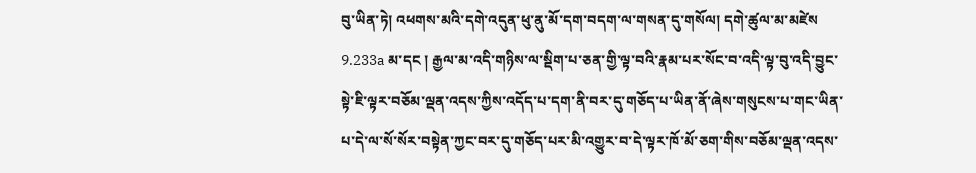བུ་ཡིན་ཏེ། འཕགས་མའི་དགེ་འདུན་ཕུ་ནུ་མོ་དག་བདག་ལ་གསན་དུ་གསོལ། དགེ་ཚུལ་མ་མཛེས 9.233a མ་དང ། རྒྱལ་མ་འདི་གཉིས་ལ་སྡིག་པ་ཅན་གྱི་ལྟ་བའི་རྣམ་པར་སོང་བ་འདི་ལྟ་བུ་འདི་བྱུང་སྟེ་ཇི་ལྟར་བཅོམ་ལྡན་འདས་ཀྱིས་འདོད་པ་དག་ནི་བར་དུ་གཅོད་པ་ཡིན་ནོ་ཞེས་གསུངས་པ་གང་ཡིན་པ་དེ་ལ་སོ་སོར་བསྟེན་ཀྱང་བར་དུ་གཅོད་པར་མི་འགྱུར་བ་དེ་ལྟར་ཁོ་མོ་ཅག་གིས་བཅོམ་ལྡན་འདས་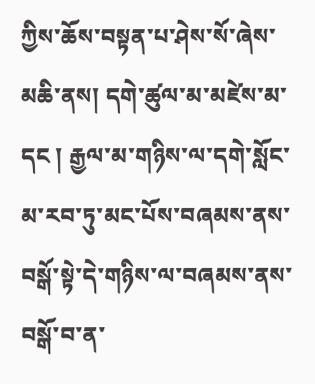ཀྱིས་ཆོས་བསྟན་པ་ཤེས་སོ་ཞེས་མཆི་ནས། དགེ་ཚུལ་མ་མཛེས་མ་དང ། རྒྱལ་མ་གཉིས་ལ་དགེ་སློང་མ་རབ་ཏུ་མང་པོས་བཞམས་ནས་བསྒོ་སྟེ་དེ་གཉིས་ལ་བཞམས་ནས་བསྒོ་བ་ན་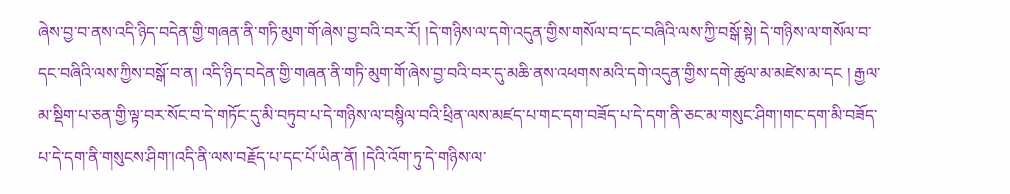ཞེས་བྱ་བ་ནས་འདི་ཉིད་བདེན་གྱི་གཞན་ནི་གཏི་མུག་གོ་ཞེས་བྱ་བའི་བར་རོ། །དེ་གཉིས་ལ་དགེ་འདུན་གྱིས་གསོལ་བ་དང་བཞིའི་ལས་ཀྱི་བསྒོ་སྟེ། དེ་གཉིས་ལ་གསོལ་བ་དང་བཞིའི་ལས་ཀྱིས་བསྒོ་བ་ན། འདི་ཉིད་བདེན་གྱི་གཞན་ནི་གཏི་མུག་གོ་ཞེས་བྱ་བའི་བར་དུ་མཆི་ནས་འཕགས་མའི་དགེ་འདུན་གྱིས་དགེ་ཚུལ་མ་མཛེས་མ་དང ། རྒྱལ་མ་སྡིག་པ་ཅན་གྱི་ལྟ་བར་སོང་བ་དེ་གཏོང་དུ་མི་བཏུབ་པ་དེ་གཉིས་ལ་བསྙིལ་བའི་ཕྲིན་ལས་མཛད་པ་གང་དག་བཟོད་པ་དེ་དག་ནི་ཅང་མ་གསུང་ཤིག་།གང་དག་མི་བཟོད་པ་དེ་དག་ནི་གསུངས་ཤིག་།འདི་ནི་ལས་བརྗོད་པ་དང་པོ་ཡིན་ནོ། །དེའི་འོག་ཏུ་དེ་གཉིས་ལ་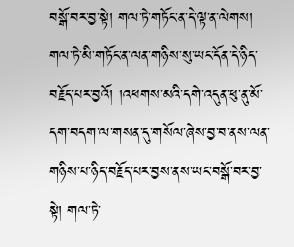བསྒོ་བར་བྱ་སྟེ། གལ་ཏེ་གཏོང་ན་དེ་ལྟ་ན་ལེགས། གལ་ཏེ་མི་གཏོང་ན་ལན་གཉིས་སུ་ཡང་དོན་དེ་ཉིད་བརྗོད་པར་བྱའོ། །འཕགས་མའི་དགེ་འདུན་ཕུ་ནུ་མོ་དག་བདག་ལ་གསན་དུ་གསོལ་ཞེས་བྱ་བ་ནས་ལན་གཉིས་པ་ཉིད་བརྗོད་པར་བྱས་ནས་ཡང་བསྒོ་བར་བྱ་སྟེ། གལ་ཏེ་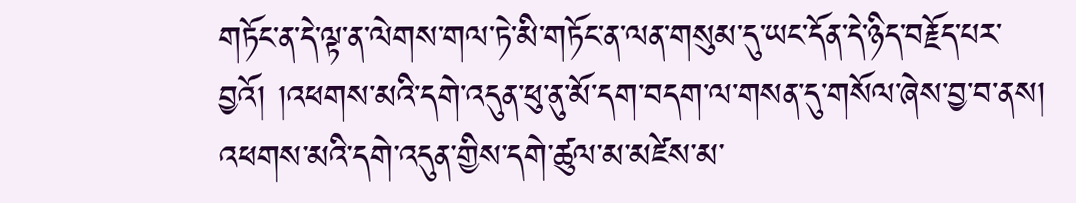གཏོང་ན་དེ་ལྟ་ན་ལེགས་གལ་ཏེ་མི་གཏོང་ན་ལན་གསུམ་དུ་ཡང་དོན་དེ་ཉིད་བརྗོད་པར་བྱའོ། །འཕགས་མའི་དགེ་འདུན་ཕུ་ནུ་མོ་དག་བདག་ལ་གསན་དུ་གསོལ་ཞེས་བྱ་བ་ནས། འཕགས་མའི་དགེ་འདུན་གྱིས་དགེ་ཚུལ་མ་མཛེས་མ་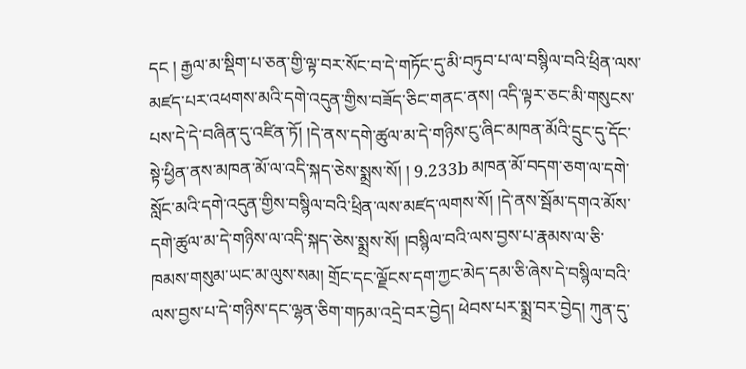དང ། རྒྱལ་མ་སྡིག་པ་ཅན་གྱི་ལྟ་བར་སོང་བ་དེ་གཏོང་དུ་མི་བཏུབ་པ་ལ་བསྙིལ་བའི་ཕྲིན་ལས་མཛད་པར་འཕགས་མའི་དགེ་འདུན་གྱིས་བཟོད་ཅིང་གནང་ནས། འདི་ལྟར་ཅང་མི་གསུངས་པས་དེ་དེ་བཞིན་དུ་འཛིན་ཏོ། །དེ་ནས་དགེ་ཚུལ་མ་དེ་གཉིས་ངུ་ཞིང་མཁན་མོའི་དྲུང་དུ་དོང་སྟེ་ཕྱིན་ནས་མཁན་མོ་ལ་འདི་སྐད་ཅེས་སྨྲས་སོ། ། 9.233b མཁན་མོ་བདག་ཅག་ལ་དགེ་སློང་མའི་དགེ་འདུན་གྱིས་བསྙིལ་བའི་ཕྲིན་ལས་མཛད་ལགས་སོ། །དེ་ནས་སྦོམ་དགའ་མོས་དགེ་ཚུལ་མ་དེ་གཉིས་ལ་འདི་སྐད་ཅེས་སྨྲས་སོ། །བསྙིལ་བའི་ལས་བྱས་པ་རྣམས་ལ་ཅི་ཁམས་གསུམ་ཡང་མ་ལུས་སམ། གྲོང་དང་ལྗོངས་དག་ཀྱང་མེད་དམ་ཅི་ཞེས་དེ་བསྙིལ་བའི་ལས་བྱས་པ་དེ་གཉིས་དང་ལྷན་ཅིག་གཏམ་འདྲེ་བར་བྱེད། ཕེབས་པར་སྨྲ་བར་བྱེད། ཀུན་དུ་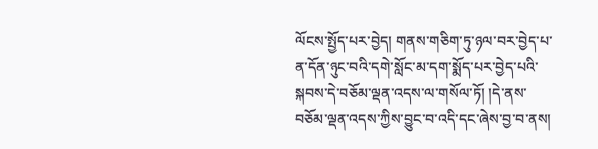ལོངས་སྤྱོད་པར་བྱེད། གནས་གཅིག་ཏུ་ཉལ་བར་བྱེད་པ་ན་དོན་ཉུང་བའི་དགེ་སློང་མ་དག་སྨོད་པར་བྱེད་པའི་སྐབས་དེ་བཅོམ་ལྡན་འདས་ལ་གསོལ་ཏོ། །དེ་ནས་བཅོམ་ལྡན་འདས་ཀྱིས་བྱུང་བ་འདི་དང་ཞེས་བྱ་བ་ནས།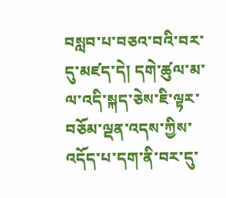བསླབ་པ་བཅའ་བའི་བར་དུ་མཛད་དེ། དགེ་ཚུལ་མ་ལ་འདི་སྐད་ཅེས་ཇི་ལྟར་བཅོམ་ལྡན་འདས་ཀྱིས་འདོད་པ་དག་ནི་བར་དུ་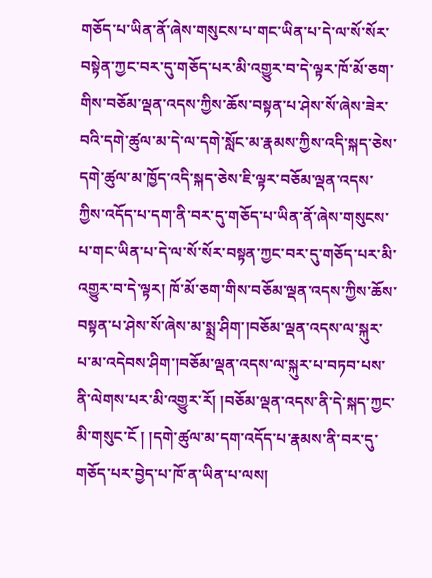གཅོད་པ་ཡིན་ནོ་ཞེས་གསུངས་པ་གང་ཡིན་པ་དེ་ལ་སོ་སོར་བསྟེན་ཀྱང་བར་དུ་གཅོད་པར་མི་འགྱུར་བ་དེ་ལྟར་ཁོ་མོ་ཅག་གིས་བཅོམ་ལྡན་འདས་ཀྱིས་ཆོས་བསྟན་པ་ཤེས་སོ་ཞེས་ཟེར་བའི་དགེ་ཚུལ་མ་དེ་ལ་དགེ་སློང་མ་རྣམས་ཀྱིས་འདི་སྐད་ཅེས་དགེ་ཚུལ་མ་ཁྱོད་འདི་སྐད་ཅེས་ཇི་ལྟར་བཅོམ་ལྡན་འདས་ཀྱིས་འདོད་པ་དག་ནི་བར་དུ་གཅོད་པ་ཡིན་ནོ་ཞེས་གསུངས་པ་གང་ཡིན་པ་དེ་ལ་སོ་སོར་བསྟན་ཀྱང་བར་དུ་གཅོད་པར་མི་འགྱུར་བ་དེ་ལྟར། ཁོ་མོ་ཅག་གིས་བཅོམ་ལྡན་འདས་ཀྱིས་ཆོས་བསྟན་པ་ཤེས་སོ་ཞེས་མ་སྨྲ་ཤིག་།བཅོམ་ལྡན་འདས་ལ་སྐུར་པ་མ་འདེབས་ཤིག་།བཅོམ་ལྡན་འདས་ལ་སྐུར་པ་བཏབ་པས་ནི་ལེགས་པར་མི་འགྱུར་རོ། །བཅོམ་ལྡན་འདས་ནི་དེ་སྐད་ཀྱང་མི་གསུང་ངོ ། །དགེ་ཚུལ་མ་དག་འདོད་པ་རྣམས་ནི་བར་དུ་གཅོད་པར་བྱེད་པ་ཁོ་ན་ཡིན་པ་ལས།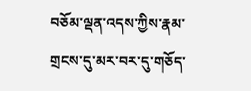བཅོམ་ལྡན་འདས་ཀྱིས་རྣམ་གྲངས་དུ་མར་བར་དུ་གཅོད་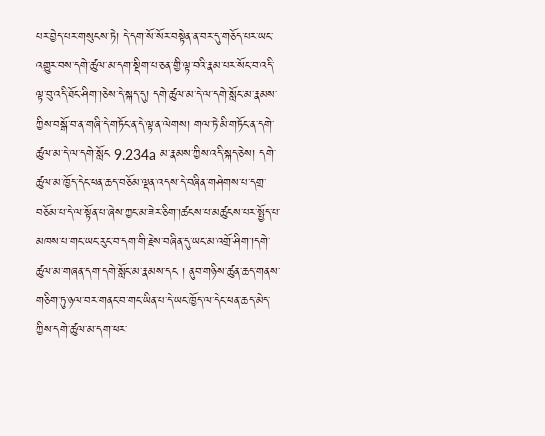པར་བྱེད་པར་གསུངས་ཏེ། དེ་དག་སོ་སོར་བསྟེན་ན་བར་དུ་གཅོད་པར་ཡང་འགྱུར་བས་དགེ་ཚུལ་མ་དག་སྡིག་པ་ཅན་གྱི་ལྟ་བའི་རྣམ་པར་སོང་བ་འདི་ལྟ་བུ་འདི་ཐོང་ཤིག་།ཅེས་དེ་སྐད་དུ། དགེ་ཚུལ་མ་དེ་ལ་དགེ་སློང་མ་རྣམས་ཀྱིས་བསྒོ་བ་ན་གཞི་དེ་གཏོང་ན་དེ་ལྟ་ན་ལེགས། གལ་ཏེ་མི་གཏོང་ན་དགེ་ཚུལ་མ་དེ་ལ་དགེ་སློང 9.234a མ་རྣམས་ཀྱིས་འདི་སྐད་ཅེས། དགེ་ཚུལ་མ་ཁྱོད་དེང་ཕན་ཆད་བཅོམ་ལྡན་འདས་དེ་བཞིན་གཤེགས་པ་དགྲ་བཅོམ་པ་དེ་ལ་སྟོན་པ་ཞེས་ཀྱང་མ་ཟེར་ཅིག་།ཚངས་པ་མཚུངས་པར་སྤྱོད་པ་མཁས་པ་གང་ཡང་རུང་བ་དག་གི་རྗེས་བཞིན་དུ་ཡང་མ་འགྲོ་ཤིག་།དགེ་ཚུལ་མ་གཞན་དག་དགེ་སློང་མ་རྣམས་དང ། ནུབ་གཉིས་ཚུན་ཆད་གནས་གཅིག་ཏུ་ཉལ་བར་གནང་བ་གང་ཡིན་པ་དེ་ཡང་ཁྱོད་ལ་དེང་ཕན་ཆད་མེད་ཀྱིས་དགེ་ཚུལ་མ་དག་ཕར་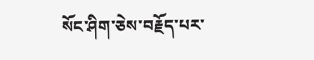སོང་ཤིག་ཅེས་བརྗོད་པར་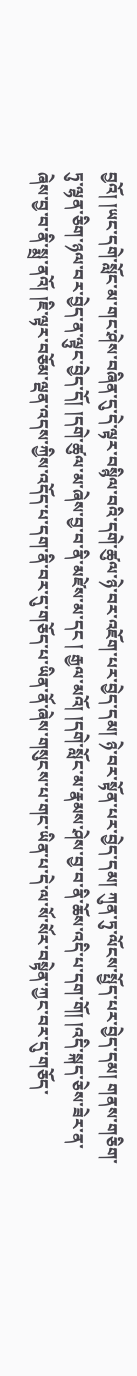བྱའོ། །ཡང་དགེ་སློང་མ་གང་ཤེས་བཞིན་དུ་དེ་ལྟར་བསྙིལ་བའི་དགེ་ཚུལ་ཉེ་བར་འཇོག་པར་བྱེད་དམ། ཉེ་བར་སྟོན་པར་བྱེད་དམ། ཀུན་ཏུ་ལོངས་སྤྱོད་པར་བྱེད་དམ། གནས་གཅིག་ཏུ་ལྷན་ཅིག་ཉལ་བར་བྱེད་ན་ལྟུང་བྱེད་དོ། །དགེ་ཚུལ་མ་ཞེས་བྱ་བ་ནི་མཛེས་མ་དང ། རྒྱལ་མའོ། །དགེ་སློང་མ་རྣམས་ཤེས་བྱ་བ་ནི་ཆོས་འདི་པ་དག་གོ། །འདི་སྐད་ཅེས་ཟེར་ན་ཞེས་བྱ་བ་ནི་སྨྲ་ནའོ། །ཇི་ལྟར་བཅོམ་ལྡན་འདས་ཀྱིས་འདོད་པ་དག་ནི་བར་དུ་གཅོད་པ་ཡིན་ནོ་ཞེས་གསུངས་པ་གང་ཡིན་པ་དེ་ལ་སོ་སོར་བསྟེན་ཀྱང་བར་དུ་གཅོད་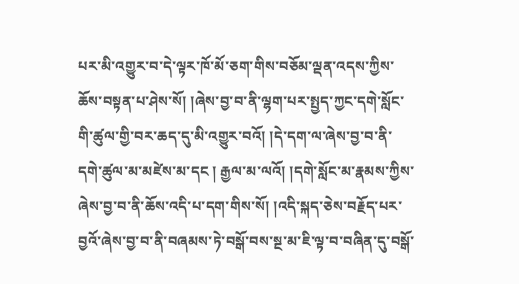པར་མི་འགྱུར་བ་དེ་ལྟར་ཁོ་མོ་ཅག་གིས་བཅོམ་ལྡན་འདས་ཀྱིས་ཆོས་བསྟན་པ་ཤེས་སོ། །ཞེས་བྱ་བ་ནི་ལྷག་པར་སྤྱད་ཀྱང་དགེ་སློང་གི་ཚུལ་གྱི་བར་ཆད་དུ་མི་འགྱུར་བའོ། །དེ་དག་ལ་ཞེས་བྱ་བ་ནི་དགེ་ཚུལ་མ་མཛེས་མ་དང ། རྒྱལ་མ་ལའོ། །དགེ་སློང་མ་རྣམས་ཀྱིས་ཞེས་བྱ་བ་ནི་ཆོས་འདི་པ་དག་གིས་སོ། །འདི་སྐད་ཅེས་བརྗོད་པར་བྱའོ་ཞེས་བྱ་བ་ནི་བཞམས་ཏེ་བསྒོ་བས་སྔ་མ་ཇི་ལྟ་བ་བཞིན་དུ་བསྒོ་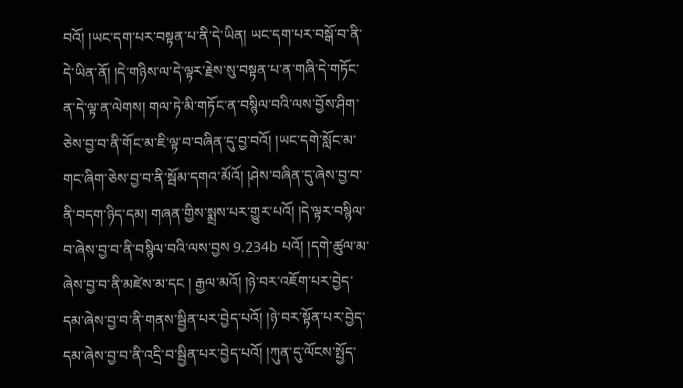བའོ། །ཡང་དག་པར་བསྟན་པ་ནི་དེ་ཡིན། ཡང་དག་པར་བསྒོ་བ་ནི་དེ་ཡིན་ནོ། །དེ་གཉིས་ལ་དེ་ལྟར་རྗེས་སུ་བསྟན་པ་ན་གཞི་དེ་གཏོང་ན་དེ་ལྟ་ན་ལེགས། གལ་ཏེ་མི་གཏོང་ན་བསྙིལ་བའི་ལས་བྱོས་ཤིག་ཅེས་བྱ་བ་ནི་གོང་མ་ཇི་ལྟ་བ་བཞིན་དུ་བྱ་བའོ། །ཡང་དགེ་སློང་མ་གང་ཞིག་ཅེས་བྱ་བ་ནི་སྦོམ་དགའ་མོའོ། །ཤེས་བཞིན་དུ་ཞེས་བྱ་བ་ནི་བདག་ཉིད་དམ། གཞན་གྱིས་སྨྲས་པར་གྱུར་པའོ། །དེ་ལྟར་བསྙིལ་བ་ཞེས་བྱ་བ་ནི་བསྙིལ་བའི་ལས་བྱས 9.234b པའོ། །དགེ་ཚུལ་མ་ཞེས་བྱ་བ་ནི་མཛེས་མ་དང ། རྒྱལ་མའོ། །ཉེ་བར་འཇོག་པར་བྱེད་དམ་ཞེས་བྱ་བ་ནི་གནས་སྦྱིན་པར་བྱེད་པའོ། །ཉེ་བར་སྟོན་པར་བྱེད་དམ་ཞེས་བྱ་བ་ནི་འདྲི་བ་སྦྱིན་པར་བྱེད་པའོ། །ཀུན་དུ་ལོངས་སྤྱོད་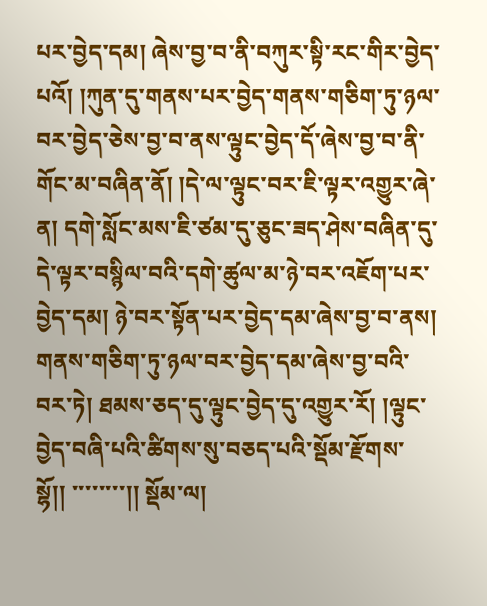པར་བྱེད་དམ། ཞེས་བྱ་བ་ནི་བཀུར་སྟི་རང་གིར་བྱེད་པའོ། །ཀུན་དུ་གནས་པར་བྱེད་གནས་གཅིག་ཏུ་ཉལ་བར་བྱེད་ཅེས་བྱ་བ་ནས་ལྟུང་བྱེད་དོ་ཞེས་བྱ་བ་ནི་གོང་མ་བཞིན་ནོ། །དེ་ལ་ལྟུང་བར་ཇི་ལྟར་འགྱུར་ཞེ་ན། དགེ་སློང་མས་ཇི་ཙམ་དུ་ཅུང་ཟད་ཤེས་བཞིན་དུ་དེ་ལྟར་བསྙིལ་བའི་དགེ་ཚུལ་མ་ཉེ་བར་འཇོག་པར་བྱེད་དམ། ཉེ་བར་སྟོན་པར་བྱེད་དམ་ཞེས་བྱ་བ་ནས། གནས་གཅིག་ཏུ་ཉལ་བར་བྱེད་དམ་ཞེས་བྱ་བའི་བར་ཏེ། ཐམས་ཅད་དུ་ལྟུང་བྱེད་དུ་འགྱུར་རོ། །ལྟུང་བྱེད་བཞི་པའི་ཚིགས་སུ་བཅད་པའི་སྡོམ་རྫོགས་སྷོ།། ་་་་་་་་།། སྡོམ་ལ།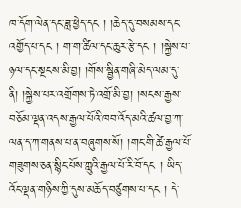ཁ་དོག་ལེན་དང་ཟླ་ཕྱེད་དང ། །ཆེད་དུ་བསམས་དང་འགྱོད་པ་དང ། ག་ག་ཚིལ་དང་ཆུར་རྩེ་དང ། །སྐྱེས་པ་ཉལ་དང་སྔངས་མི་བྱ། །གོས་སྦྱིན་གཞི་མེད་ལམ་དུ་ནི། །སྐྱེས་པར་འགྲོགས་ཏེ་འགྲོ་མི་བྱ། །སངས་རྒྱས་བཅོམ་ལྡན་འདས་རྒྱལ་པོའི་ཁབ་འོད་མའི་ཚལ་བྱ་ཀ་ལན་ད་ཀ་གནས་པ་ན་བཞུགས་སོ། །གང་གི་ཚེ་རྒྱལ་པོ་གཟུགས་ཅན་སྙིང་པོས་ཀླུའི་རྒྱལ་པོ་རི་བོ་དང ། ཡིད་འོང་ལྡན་གཉིས་ཀྱི་དུས་མཆོད་བཙུགས་པ་དང ། དེ་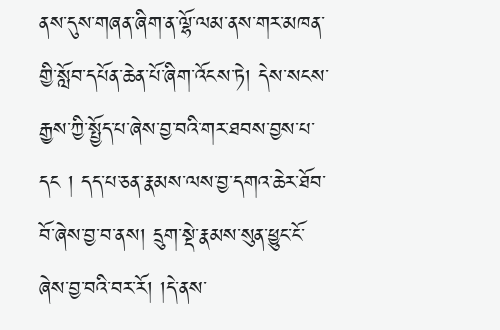ནས་དུས་གཞན་ཞིག་ན་ལྷོ་ལམ་ནས་གར་མཁན་གྱི་སློབ་དཔོན་ཆེན་པོ་ཞིག་འོངས་ཏེ། དེས་སངས་རྒྱས་ཀྱི་སྤྱོད་པ་ཞེས་བྱ་བའི་གར་ཐབས་བྱས་པ་དང ། དད་པ་ཅན་རྣམས་ལས་བྱ་དགའ་ཆེར་ཐོབ་བོ་ཞེས་བྱ་བ་ནས། དྲུག་སྡེ་རྣམས་སུན་ཕྱུང་ངོ་ཞེས་བྱ་བའི་བར་རོ། །དེ་ནས་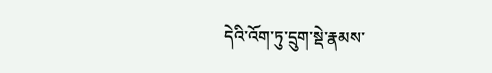དེའི་འོག་ཏུ་དྲུག་སྡེ་རྣམས་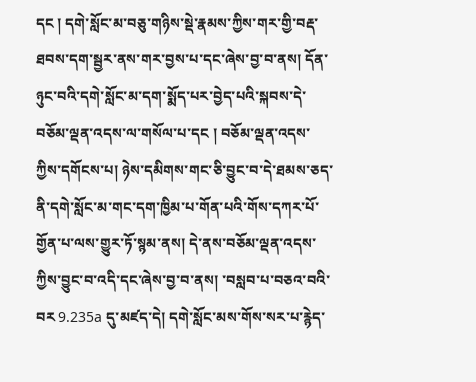དང ། དགེ་སློང་མ་བཅུ་གཉིས་སྡེ་རྣམས་ཀྱིས་གར་གྱི་བརྡ་ཐབས་དག་སྦྱར་ནས་གར་བྱས་པ་དང་ཞེས་བྱ་བ་ནས། དོན་ཉུང་བའི་དགེ་སློང་མ་དག་སྨོད་པར་བྱེད་པའི་སྐབས་དེ་བཅོམ་ལྡན་འདས་ལ་གསོལ་པ་དང ། བཅོམ་ལྡན་འདས་ཀྱིས་དགོངས་པ། ཉེས་དམིགས་གང་ཅི་བྱུང་བ་དེ་ཐམས་ཅད་ནི་དགེ་སློང་མ་གང་དག་ཁྱིམ་པ་གོན་པའི་གོས་དཀར་པོ་གྱོན་པ་ལས་གྱུར་ཏོ་སྙམ་ནས། དེ་ནས་བཅོམ་ལྡན་འདས་ཀྱིས་བྱུང་བ་འདི་དང་ཞེས་བྱ་བ་ནས། ་བསླབ་པ་བཅའ་བའི་བར 9.235a དུ་མཛད་དེ། དགེ་སློང་མས་གོས་སར་པ་རྙེད་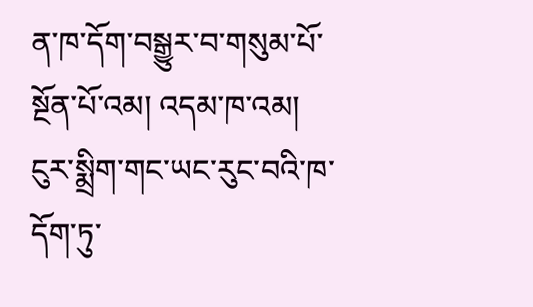ན་ཁ་དོག་བསྒྱུར་བ་གསུམ་པོ་སྔོན་པོ་འམ། འདམ་ཁ་འམ། ངུར་སྨྲིག་གང་ཡང་རུང་བའི་ཁ་དོག་ཏུ་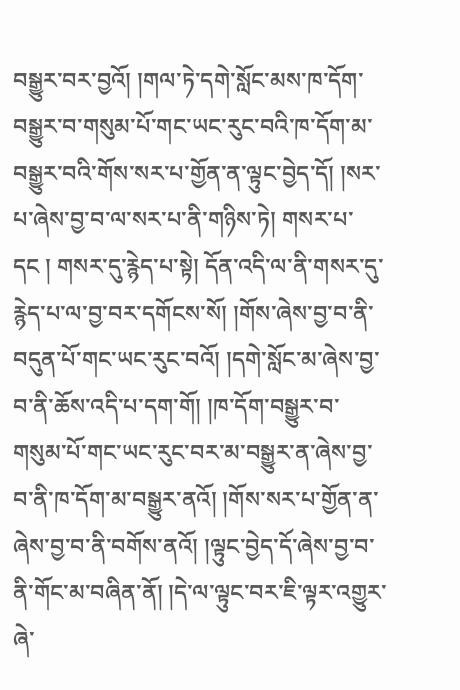བསྒྱུར་བར་བྱའོ། །གལ་ཏེ་དགེ་སློང་མས་ཁ་དོག་བསྒྱུར་བ་གསུམ་པོ་གང་ཡང་རུང་བའི་ཁ་དོག་མ་བསྒྱུར་བའི་གོས་སར་པ་གྱོན་ན་ལྟུང་བྱེད་དོ། །སར་པ་ཞེས་བྱ་བ་ལ་སར་པ་ནི་གཉིས་ཏེ། གསར་པ་དང ། གསར་དུ་རྙེད་པ་སྟེ། དོན་འདི་ལ་ནི་གསར་དུ་རྙེད་པ་ལ་བྱ་བར་དགོངས་སོ། །གོས་ཞེས་བྱ་བ་ནི་བདུན་པོ་གང་ཡང་རུང་བའོ། །དགེ་སློང་མ་ཞེས་བྱ་བ་ནི་ཆོས་འདི་པ་དག་གོ། །ཁ་དོག་བསྒྱུར་བ་གསུམ་པོ་གང་ཡང་རུང་བར་མ་བསྒྱུར་ན་ཞེས་བྱ་བ་ནི་ཁ་དོག་མ་བསྒྱུར་ནའོ། །གོས་སར་པ་གྱོན་ན་ཞེས་བྱ་བ་ནི་བགོས་ནའོ། །ལྟུང་བྱེད་དོ་ཞེས་བྱ་བ་ནི་གོང་མ་བཞིན་ནོ། །དེ་ལ་ལྟུང་བར་ཇི་ལྟར་འགྱུར་ཞེ་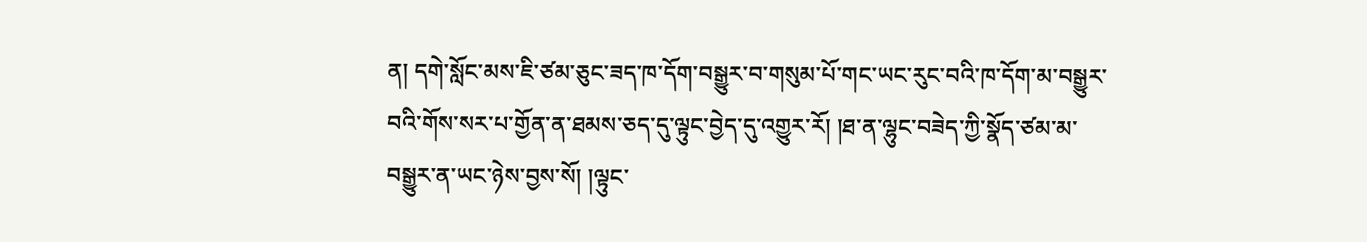ན། དགེ་སློང་མས་ཇི་ཙམ་ཅུང་ཟད་ཁ་དོག་བསྒྱུར་བ་གསུམ་པོ་གང་ཡང་རུང་བའི་ཁ་དོག་མ་བསྒྱུར་བའི་གོས་སར་པ་གྱོན་ན་ཐམས་ཅད་དུ་ལྟུང་བྱེད་དུ་འགྱུར་རོ། །ཐ་ན་ལྷུང་བཟེད་ཀྱི་སྣོད་ཙམ་མ་བསྒྱུར་ན་ཡང་ཉེས་བྱས་སོ། །ལྟུང་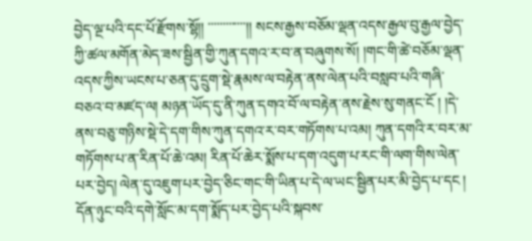བྱེད་ལྔ་པའི་དང་པོ་རྫོགས་སྷོ།། ་་་་་་་་་་་་་།། སངས་རྒྱས་བཅོམ་ལྡན་འདས་རྒྱལ་བུ་རྒྱལ་བྱེད་ཀྱི་ཚལ་མགོན་མེད་ཟས་སྦྱིན་གྱི་ཀུན་དགའ་ར་བ་ན་བཞུགས་སོ། །གང་གི་ཚེ་བཅོམ་ལྡན་འདས་ཀྱིས་ཡངས་པ་ཅན་དུ་དྲུག་སྡེ་རྣམས་ལ་བརྟེན་ནས་ལེན་པའི་བསླབ་པའི་གཞི་བཅའ་བ་མཛད་ལ། མཉན་ཡོད་དུ་ནི་ཀུན་དགའ་བོ་ལ་བརྟེན་ནས་རྗེས་སུ་གནང་ངོ ། །དེ་ནས་བཅུ་གཉིས་སྡེ་དེ་དག་གིས་ཀུན་དགའ་ར་བར་གཏོགས་པ་འམ། ཀུན་དགའི་ར་བར་མ་གཏོགས་པ་ན་རིན་པོ་ཆེ་འམ། རིན་པོ་ཆེར་སྨོས་པ་དག་འདུག་པ་རང་གི་ལག་གིས་ལེན་པར་བྱེད། ལེན་དུ་འཇུག་པར་བྱེད་ཅིང་གང་གི་ཡིན་པ་དེ་ལ་ཡང་སྦྱིན་པར་མི་བྱེད་པ་དང ། དོན་ཉུང་བའི་དགེ་སློང་མ་དག་སྨོད་པར་བྱེད་པའི་སྐབས་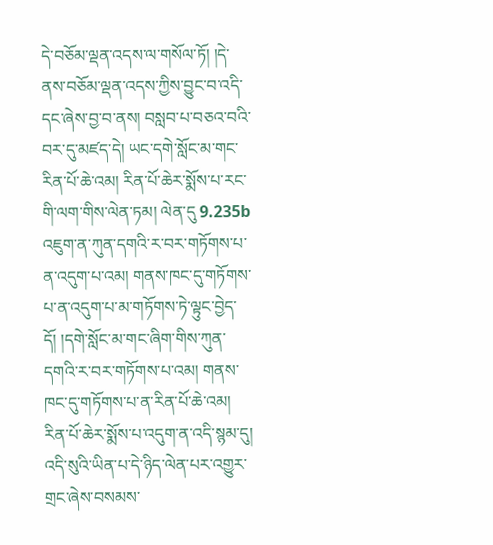དེ་བཅོམ་ལྡན་འདས་ལ་གསོལ་ཏོ། །དེ་ནས་བཅོམ་ལྡན་འདས་ཀྱིས་བྱུང་བ་འདི་དང་ཞེས་བྱ་བ་ནས། བསླབ་པ་བཅའ་བའི་བར་དུ་མཛད་དེ། ཡང་དགེ་སློང་མ་གང་རིན་པོ་ཆེ་འམ། རིན་པོ་ཆེར་སྨོས་པ་རང་གི་ལག་གིས་ལེན་ཏམ། ལེན་དུ 9.235b འཇུག་ན་ཀུན་དགའི་ར་བར་གཏོགས་པ་ན་འདུག་པ་འམ། གནས་ཁང་དུ་གཏོགས་པ་ན་འདུག་པ་མ་གཏོགས་ཏེ་ལྟུང་བྱེད་དོ། །དགེ་སློང་མ་གང་ཞིག་གིས་ཀུན་དགའི་ར་བར་གཏོགས་པ་འམ། གནས་ཁང་དུ་གཏོགས་པ་ན་རིན་པོ་ཆེ་འམ། རིན་པོ་ཆེར་སྨོས་པ་འདུག་ན་འདི་སྙམ་དུ། འདི་སུའི་ཡིན་པ་དེ་ཉིད་ལེན་པར་འགྱུར་གྲང་ཞེས་བསམས་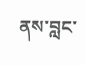ནས་བླང་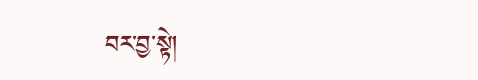བར་བྱ་སྟེ།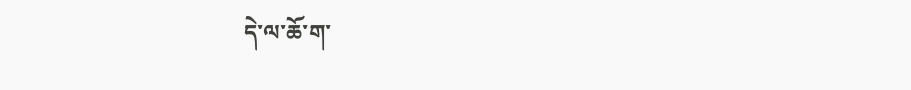དེ་ལ་ཆོ་ག་